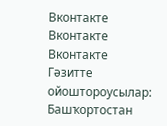Вконтакте Вконтакте Вконтакте
Гәзитте ойоштороусылар:
Башҡортостан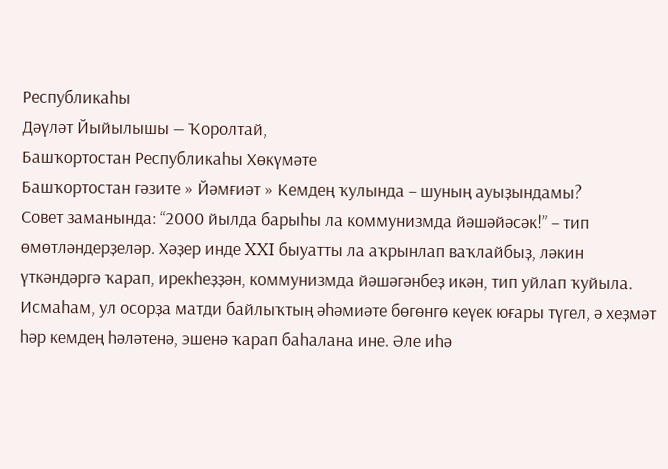Республикаһы
Дәүләт Йыйылышы — Ҡоролтай,
Башҡортостан Республикаһы Хөкүмәте
Башҡортостан гәзите » Йәмғиәт » Кемдең ҡулында – шуның ауыҙындамы?
Совет заманында: “2000 йылда барыһы ла коммунизмда йәшәйәсәк!” – тип өмөтләндерҙеләр. Хәҙер инде XXI быуатты ла аҡрынлап ваҡлайбыҙ, ләкин үткәндәргә ҡарап, ирекһеҙҙән, коммунизмда йәшәгәнбеҙ икән, тип уйлап ҡуйыла. Исмаһам, ул осорҙа матди байлыҡтың әһәмиәте бөгөнгө кеүек юғары түгел, ә хеҙмәт һәр кемдең һәләтенә, эшенә ҡарап баһалана ине. Әле иһә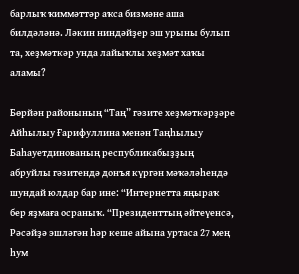барлыҡ ҡиммәттәр аҡса бизмәне аша билдәләнә. Ләкин ниндәйҙер эш урыны булып та, хеҙмәткәр унда лайыҡлы хеҙмәт хаҡы аламы?

Бөрйән районының “Таң” гәзите хеҙмәткәрҙәре Айһылыу Ғарифуллина менән Таңһылыу Баһауетдинованың республикабыҙҙың абруйлы гәзитендә донъя күргән мәҡәләһендә шундай юлдар бар ине: “Интернетта яңыраҡ бер яҙмаға осраныҡ. “Президенттың әйтеүенсә, Рәсәйҙә эшләгән һәр кеше айына уртаса 27 мең һум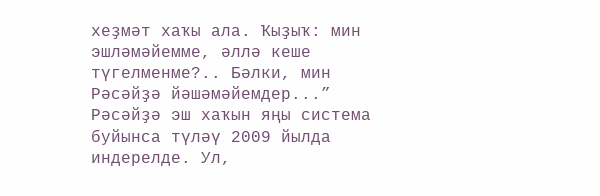хеҙмәт хаҡы ала. Ҡыҙыҡ: мин эшләмәйемме, әллә кеше түгелменме?.. Бәлки, мин Рәсәйҙә йәшәмәйемдер...”
Рәсәйҙә эш хаҡын яңы система буйынса түләү 2009 йылда индерелде. Ул,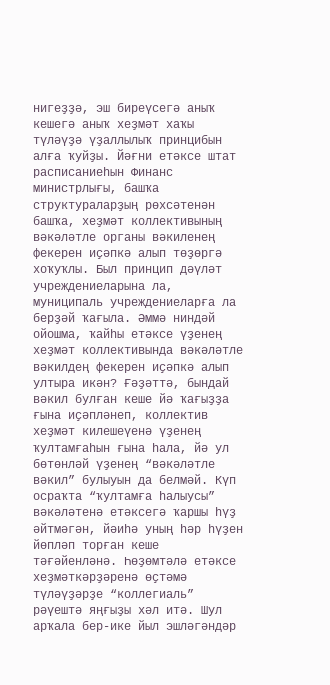нигеҙҙә, эш биреүсегә аныҡ кешегә аныҡ хеҙмәт хаҡы түләүҙә үҙаллылыҡ принцибын алға ҡуйҙы. Йәғни етәксе штат расписаниеһын Финанс министрлығы, башҡа структураларҙың рөхсәтенән башҡа, хеҙмәт коллективының вәкәләтле органы вәкиленең фекерен иҫәпкә алып төҙөргә хоҡуҡлы. Был принцип дәүләт учреждениеларына ла, муниципаль учреждениеларға ла берҙәй ҡағыла. Әммә ниндәй ойошма, ҡайһы етәксе үҙенең хеҙмәт коллективында вәкәләтле вәкилдең фекерен иҫәпкә алып ултыра икән? Ғәҙәттә, бындай вәкил булған кеше йә ҡағыҙҙа ғына иҫәпләнеп, коллектив хеҙмәт килешеүенә үҙенең ҡултамғаһын ғына һала, йә ул бөтөнләй үҙенең “вәкәләтле вәкил” булыуын да белмәй. Күп осраҡта “ҡултамға һалыусы” вәкәләтенә етәксегә ҡаршы һүҙ әйтмәгән, йәиһә уның һәр һүҙен йөпләп торған кеше тәғәйенләнә. Һөҙөмтәлә етәксе хеҙмәткәрҙәренә өҫтәмә түләүҙәрҙе “коллегиаль” рәүештә яңғыҙы хәл итә. Шул арҡала бер-ике йыл эшләгәндәр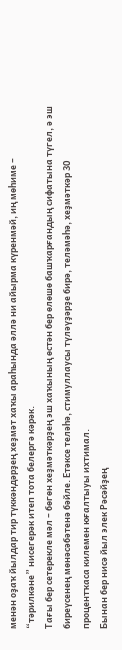менән оҙаҡ йылдар тир түккәндәрҙең хеҙмәт хаҡы араһында әллә ни айырма күренмәй, иң мөһиме – “тәрилкәне” нисегерәк итеп тота белергә кәрәк.
Тағы бер сетерекле мәл – бөгөн хеҙмәткәрҙең эш хаҡының өстән бер өлөшө башҡарғандың сифатына түгел, ә эш биреүсенең мөнәсәбәтенә бәйле. Етәксе теләһә, стимуллаусы түләүҙәрҙе бирә, теләмәһә, хеҙмәткәр 30 процентҡаса килемен юғалтыуы ихтимал.
Бынан бер нисә йыл элек Рәсәйҙең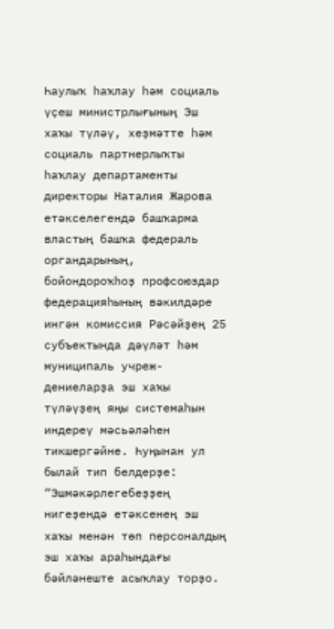Һаулыҡ һаҡлау һәм социаль үҫеш министрлығының Эш хаҡы түләү, хеҙмәтте һәм социаль партнерлыҡты һаҡлау департаменты директоры Наталия Жарова етәкселегендә башҡарма властың башҡа федераль органдарының, бойондороҡһоҙ профсоюздар федерацияһының вәкилдәре ингән комиссия Рәсәйҙең 25 субъектында дәүләт һәм муниципаль учреж- дениеларҙа эш хаҡы түләүҙең яңы системаһын индереү мәсьәләһен тикшергәйне. Һуңынан ул былай тип белдерҙе: “Эшмәкәрлегебеҙҙең нигеҙендә етәксенең эш хаҡы менән төп персоналдың эш хаҡы араһындағы бәйләнеште асыҡлау торҙо.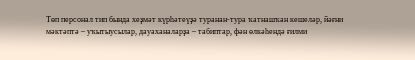Төп персонал тип бында хеҙмәт күрһәтеүҙә туранан-тура ҡатнашҡан кешеләр, йәғни мәктәптә – уҡытыусылар, дауаханаларҙа – табиптар, фән өлкәһендә ғилми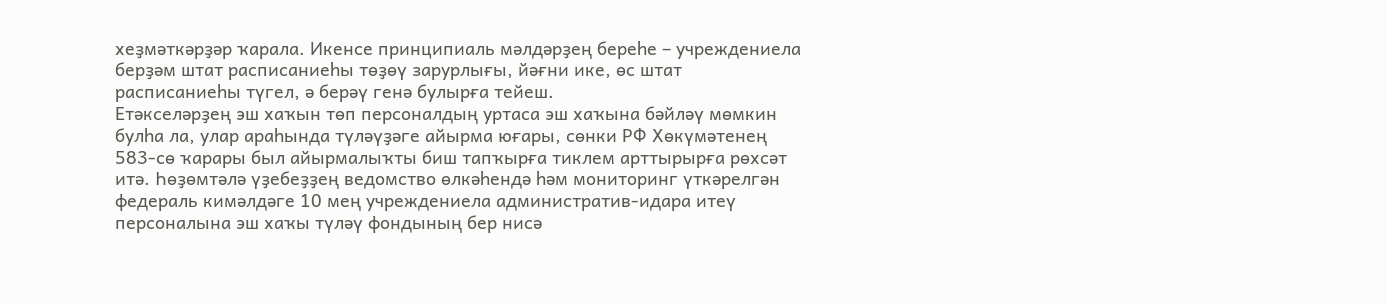хеҙмәткәрҙәр ҡарала. Икенсе принципиаль мәлдәрҙең береһе – учреждениела берҙәм штат расписаниеһы төҙөү зарурлығы, йәғни ике, өс штат расписаниеһы түгел, ә берәү генә булырға тейеш.
Етәкселәрҙең эш хаҡын төп персоналдың уртаса эш хаҡына бәйләү мөмкин булһа ла, улар араһында түләүҙәге айырма юғары, сөнки РФ Хөкүмәтенең 583-сө ҡарары был айырмалыҡты биш тапҡырға тиклем арттырырға рөхсәт итә. Һөҙөмтәлә үҙебеҙҙең ведомство өлкәһендә һәм мониторинг үткәрелгән федераль кимәлдәге 10 мең учреждениела административ-идара итеү персоналына эш хаҡы түләү фондының бер нисә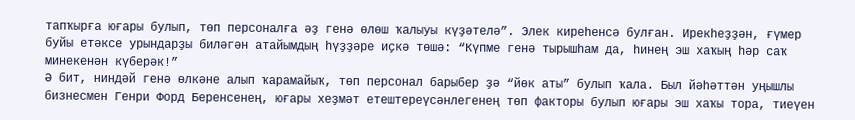тапҡырға юғары булып, төп персоналға әҙ генә өлөш ҡалыуы күҙәтелә”. Элек киреһенсә булған. Ирекһеҙҙән, ғүмер буйы етәксе урындарҙы биләгән атайымдың һүҙҙәре иҫкә төшә: “Күпме генә тырышһам да, һинең эш хаҡың һәр саҡ минекенән күберәк!”
Ә бит, ниндәй генә өлкәне алып ҡарамайыҡ, төп персонал барыбер ҙә “йөк аты” булып ҡала. Был йәһәттән уңышлы бизнесмен Генри Форд Беренсенең, юғары хеҙмәт етештереүсәнлегенең төп факторы булып юғары эш хаҡы тора, тиеүен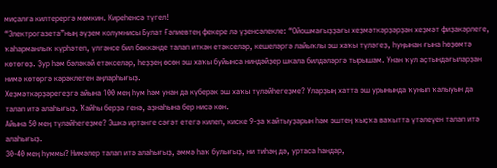миҫалға килтерергә мөмкин. Киреһенсә түгел!
“Электрогазета”ның әүҙем колумнисы Булат Ғәлиевтең фекере лә үҙенсәлекле: “Ойошмағыҙҙағы хеҙмәткәрҙәрҙән хеҙмәт фиҙакәрлеге, ҡаһарманлыҡ күрһәтеп, үлгәнсе бил бөккәнде талап иткән етәкселәр, кешеләргә лайыҡлы эш хаҡы түләгеҙ, һуңынан ғына һөҙөмтә көтөгөҙ. Ҙур һәм бәләкәй етәкселәр, һеҙҙең өсөн эш хаҡы буйынса ниндәйҙер шкала билдәләргә тырышам. Унан ҡул аҫтындағыларҙан нимә көтөргә кәрәклеген аңларһығыҙ.
Хеҙмәткәрҙәрегеҙгә айына 100 мең һум һәм унан да күберәк эш хаҡы түләйһегеҙме? Уларҙың хатта эш урынында ҡунып ҡалыуын да талап итә алаһығыҙ. Ҡайһы берҙә генә, аҙнаһына бер нисә көн.
Айына 50 мең түләйһегеҙме? Эшкә иртәнге сәғәт етегә килеп, киске 9-ҙа ҡайтыуҙарын һәм эштең ҡыҫҡа ваҡытта үтәлеүен талап итә алаһығыҙ.
30-40 мең һуммы? Нимәлер талап итә алаһығыҙ, әммә һаҡ булығыҙ, ни тиһәң дә, уртаса һандар,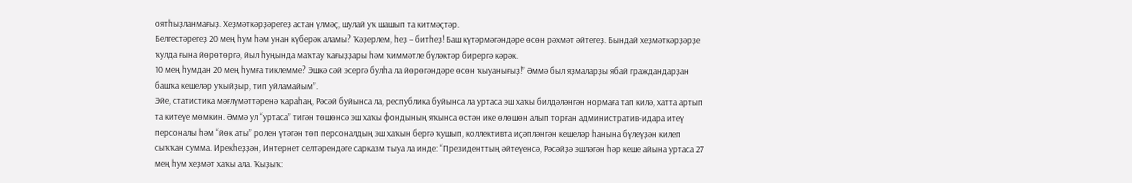оятһыҙланмағыҙ. Хеҙмәткәрҙәрегеҙ астан үлмәҫ, шулай уҡ шашып та китмәҫтәр.
Белгестәрегеҙ 20 мең һум һәм унан күберәк аламы? Ҡәҙерлем, һеҙ – битһеҙ! Баш күтәрмәгәндәре өсөн рәхмәт әйтегеҙ. Бындай хеҙмәткәрҙәрҙе ҡулда ғына йөрөтөргә, йыл һуңында маҡтау ҡағыҙҙары һәм ҡиммәтле бүләктәр бирергә кәрәк.
10 мең һумдан 20 мең һумға тиклемме? Эшкә сәй эсергә булһа ла йөрөгәндәре өсөн ҡыуанығыҙ!” Әммә был яҙмаларҙы ябай граждандарҙан башҡа кешеләр уҡыйҙыр, тип уйламайым”.
Эйе, статистика мәғлүмәттәренә ҡараһаң, Рәсәй буйынса ла, республика буйынса ла уртаса эш хаҡы билдәләнгән нормаға тап килә, хатта артып та китеүе мөмкин. Әммә ул “уртаса” тигән төшөнсә эш хаҡы фондының яҡынса өстән ике өлөшөн алып торған административ-идара итеү персоналы һәм “йөк аты” ролен үтәгән төп персоналдың эш хаҡын бергә ҡушып, коллективта иҫәпләнгән кешеләр һанына бүлеүҙән килеп сыҡҡан сумма. Ирекһеҙҙән, Интернет селтәрендәге сарказм тыуа ла инде: “Президенттың әйтеүенсә, Рәсәйҙә эшләгән һәр кеше айына уртаса 27 мең һум хеҙмәт хаҡы ала. Ҡыҙыҡ: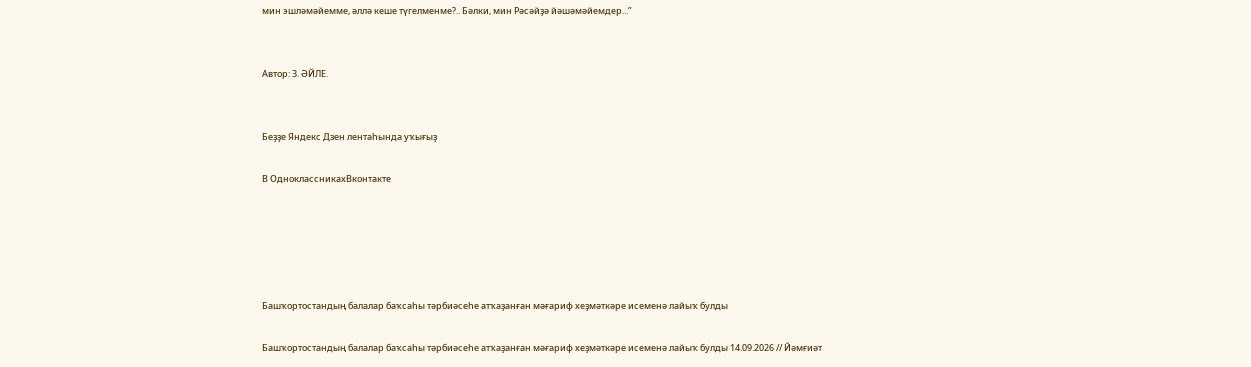мин эшләмәйемме, әллә кеше түгелменме?.. Бәлки, мин Рәсәйҙә йәшәмәйемдер...”


Автор: З. ӘЙЛЕ.


Беҙҙе Яндекс Дзен лентаһында уҡығыҙ

В ОдноклассникахВконтакте





Башҡортостандың балалар баҡсаһы тәрбиәсеһе атҡаҙанған мәғариф хеҙмәткәре исеменә лайыҡ булды

Башҡортостандың балалар баҡсаһы тәрбиәсеһе атҡаҙанған мәғариф хеҙмәткәре исеменә лайыҡ булды 14.09.2026 // Йәмғиәт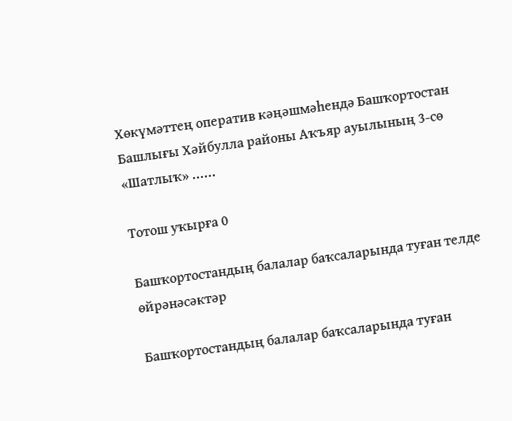Хөкүмәттең оператив кәңәшмәһендә Башҡортостан Башлығы Хәйбулла районы Аҡъяр ауылының 3-сө «Шатлыҡ» ......

Тотош уҡырға 0

Башҡортостандың балалар баҡсаларында туған телде өйрәнәсәктәр

Башҡортостандың балалар баҡсаларында туған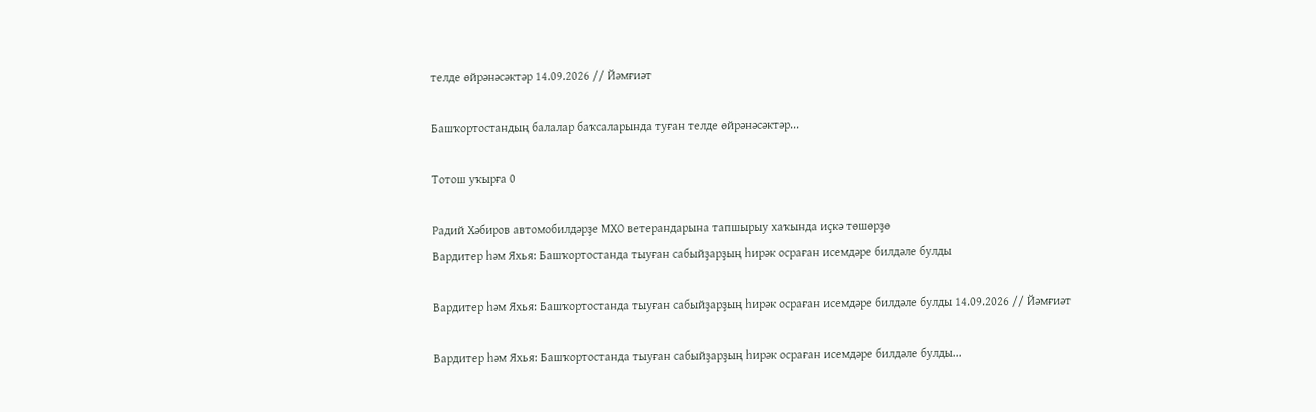телде өйрәнәсәктәр 14.09.2026 // Йәмғиәт

Башҡортостандың балалар баҡсаларында туған телде өйрәнәсәктәр...

Тотош уҡырға 0

Радий Хәбиров автомобилдәрҙе МХО ветерандарына тапшырыу хаҡында иҫкә төшөрҙө
Вардитер һәм Яхья: Башҡортостанда тыуған сабыйҙарҙың һирәк осраған исемдәре билдәле булды

Вардитер һәм Яхья: Башҡортостанда тыуған сабыйҙарҙың һирәк осраған исемдәре билдәле булды 14.09.2026 // Йәмғиәт

Вардитер һәм Яхья: Башҡортостанда тыуған сабыйҙарҙың һирәк осраған исемдәре билдәле булды...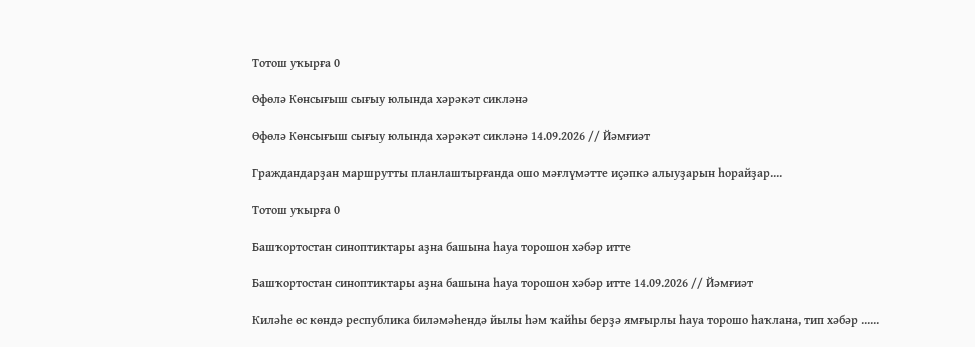Тотош уҡырға 0

Өфөлә Көнсығыш сығыу юлында хәрәкәт сикләнә

Өфөлә Көнсығыш сығыу юлында хәрәкәт сикләнә 14.09.2026 // Йәмғиәт

Граждандарҙан маршрутты планлаштырғанда ошо мәғлүмәтте иҫәпкә алыуҙарын һорайҙар....

Тотош уҡырға 0

Башҡортостан синоптиктары аҙна башына һауа торошон хәбәр итте

Башҡортостан синоптиктары аҙна башына һауа торошон хәбәр итте 14.09.2026 // Йәмғиәт

Киләһе өс көндә республика биләмәһендә йылы һәм ҡайһы берҙә ямғырлы һауа торошо һаҡлана, тип хәбәр ......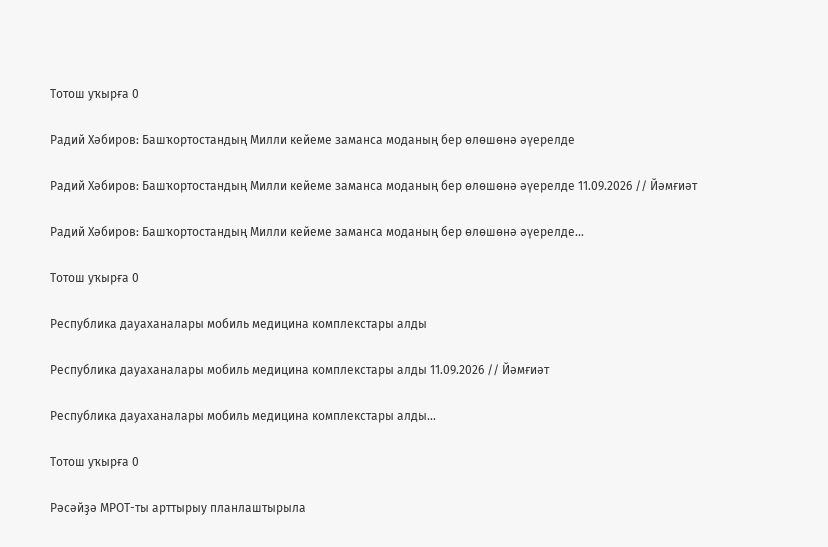Тотош уҡырға 0

Радий Хәбиров: Башҡортостандың Милли кейеме заманса моданың бер өлөшөнә әүерелде

Радий Хәбиров: Башҡортостандың Милли кейеме заманса моданың бер өлөшөнә әүерелде 11.09.2026 // Йәмғиәт

Радий Хәбиров: Башҡортостандың Милли кейеме заманса моданың бер өлөшөнә әүерелде...

Тотош уҡырға 0

Республика дауаханалары мобиль медицина комплекстары алды

Республика дауаханалары мобиль медицина комплекстары алды 11.09.2026 // Йәмғиәт

Республика дауаханалары мобиль медицина комплекстары алды...

Тотош уҡырға 0

Рәсәйҙә МРОТ-ты арттырыу планлаштырыла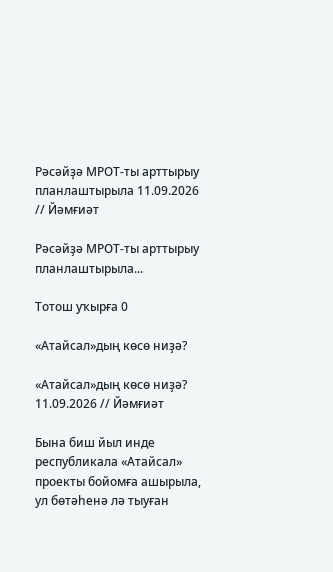Рәсәйҙә МРОТ-ты арттырыу планлаштырыла 11.09.2026 // Йәмғиәт

Рәсәйҙә МРОТ-ты арттырыу планлаштырыла...

Тотош уҡырға 0

«Атайсал»дың көсө ниҙә?

«Атайсал»дың көсө ниҙә? 11.09.2026 // Йәмғиәт

Бына биш йыл инде республикала «Атайсал» проекты бойомға ашырыла, ул бөтәһенә лә тыуған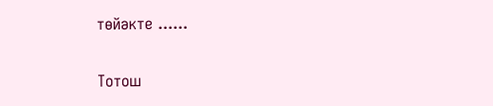төйәкте ......

Тотош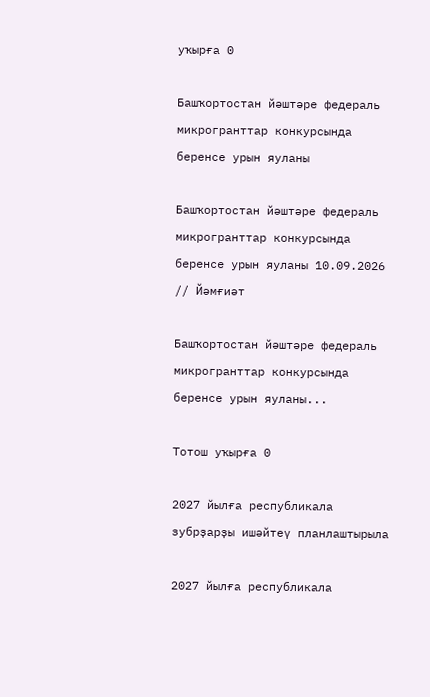уҡырға 0

Башҡортостан йәштәре федераль микрогранттар конкурсында беренсе урын яуланы

Башҡортостан йәштәре федераль микрогранттар конкурсында беренсе урын яуланы 10.09.2026 // Йәмғиәт

Башҡортостан йәштәре федераль микрогранттар конкурсында беренсе урын яуланы...

Тотош уҡырға 0

2027 йылға республикала зубрҙарҙы ишәйтеү планлаштырыла

2027 йылға республикала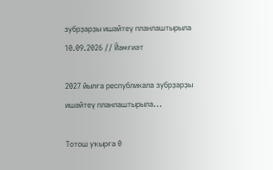зубрҙарҙы ишәйтеү планлаштырыла 10.09.2026 // Йәмғиәт

2027 йылға республикала зубрҙарҙы ишәйтеү планлаштырыла...

Тотош уҡырға 0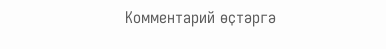Комментарий өҫтәргә